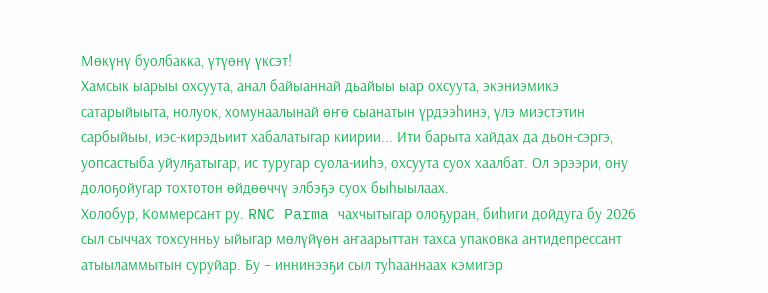Мөкүнү буолбакка, үтүөнү үксэт!
Хамсык ыарыы охсуута, анал байыаннай дьайыы ыар охсуута, экэниэмикэ сатарыйыыта, нолуок, хомунаалынай өҥө сыанатын үрдээһинэ, үлэ миэстэтин сарбыйыы, иэс-кирэдьиит хабалатыгар киирии... Ити барыта хайдах да дьон-сэргэ, уопсастыба уйулҕатыгар, ис туругар суола-ииһэ, охсуута суох хаалбат. Ол эрээри, ону долоҕойугар тохтотон өйдөөччү элбэҕэ суох быһыылаах.
Холобур, Коммерсант ру. RNC Parma чахчытыгар олоҕуран, биһиги дойдуга бу 2026 сыл сыччах тохсунньу ыйыгар мөлүйүөн аҥаарыттан тахса упаковка антидепрессант атыыламмытын суруйар. Бу – иннинээҕи сыл туһааннаах кэмигэр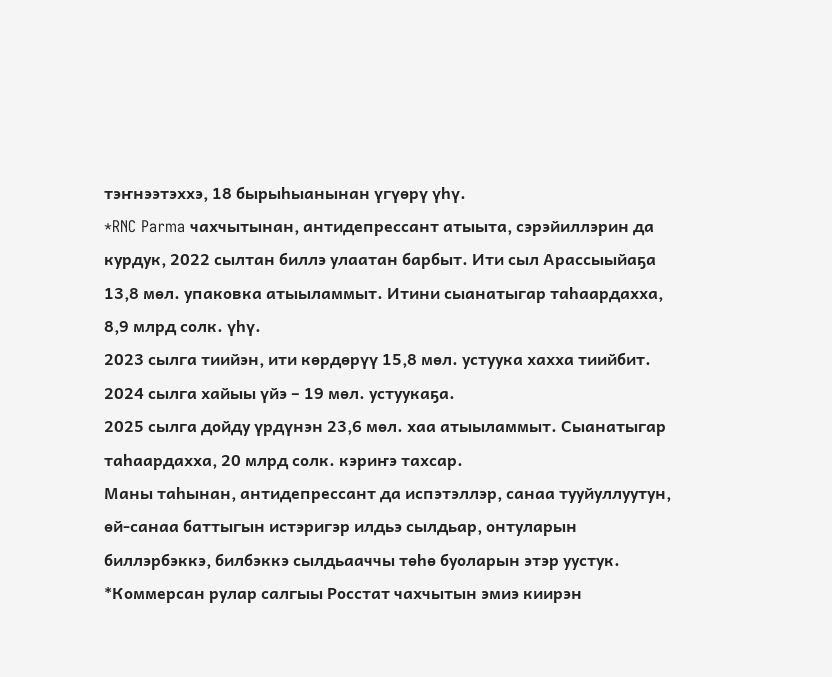тэҥнээтэххэ, 18 бырыһыанынан үгүөрү үһү.
*RNC Parma чахчытынан, антидепрессант атыыта, сэрэйиллэрин да курдук, 2022 сылтан биллэ улаатан барбыт. Ити сыл Арассыыйаҕа 13,8 мөл. упаковка атыыламмыт. Итини сыанатыгар таһаардахха, 8,9 млрд солк. үһү.
2023 сылга тиийэн, ити көрдөрүү 15,8 мөл. устуука хахха тиийбит.
2024 сылга хайыы үйэ – 19 мөл. устуукаҕа.
2025 сылга дойду үрдүнэн 23,6 мөл. хаа атыыламмыт. Сыанатыгар таһаардахха, 20 млрд солк. кэриҥэ тахсар.
Маны таһынан, антидепрессант да испэтэллэр, санаа тууйуллуутун, өй-санаа баттыгын истэригэр илдьэ сылдьар, онтуларын биллэрбэккэ, билбэккэ сылдьааччы төһө буоларын этэр уустук.
*Коммерсан рулар салгыы Росстат чахчытын эмиэ киирэн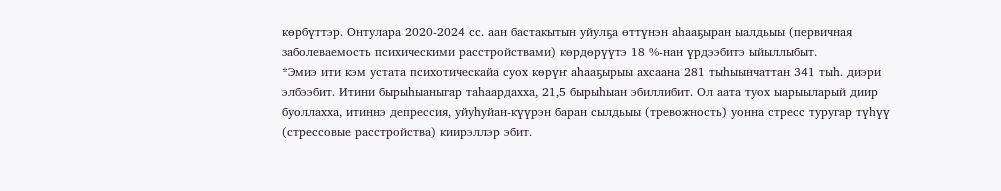көрбүттэр. Онтулара 2020-2024 сс. аан бастакытын уйулҕа өттүнэн аһааҕыран ыалдьыы (первичная заболеваемость психическими расстройствами) көрдөрүүтэ 18 %-нан үрдээбитэ ыйыллыбыт.
*Эмиэ ити кэм устата психотическайа суох көрүҥ аһааҕырыы ахсаана 281 тыһыынчаттан 341 тыһ. диэри элбээбит. Итини бырыһыаныгар таһаардахха, 21,5 бырыһыан эбиллибит. Ол аата туох ыарыыларый диир буоллахха, итиннэ депрессия, уйуһуйан-күүрэн баран сылдьыы (тревожность) уонна стресс туругар түһүү (стрессовые расстройства) киирэллэр эбит.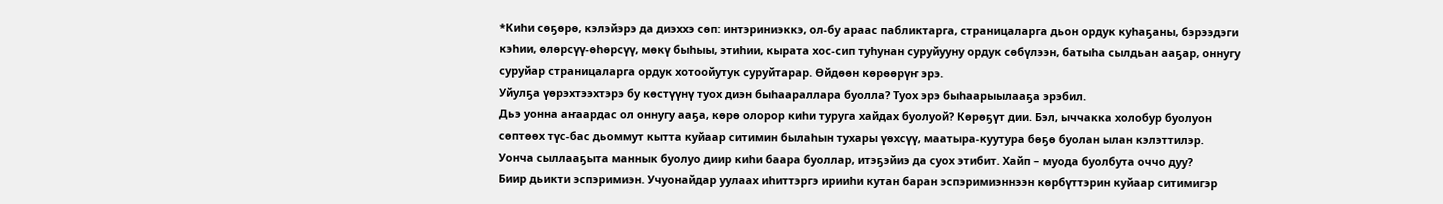*Киһи сөҕөрө, кэлэйэрэ да диэххэ сөп: интэриниэккэ, ол-бу араас пабликтарга, страницаларга дьон ордук куһаҕаны, бэрээдэги кэһии, өлөрсүү-өһөрсүү, мөкү быһыы, этиһии, кырата хос-сип туһунан суруйууну ордук сөбүлээн, батыһа сылдьан ааҕар, оннугу суруйар страницаларга ордук хотоойутук суруйтарар. Өйдөөн көрөөрүҥ эрэ.
Уйулҕа үөрэхтээхтэрэ бу көстүүнү туох диэн быһаараллара буолла? Туох эрэ быһаарыылааҕа эрэбил.
Дьэ уонна аҥаардас ол оннугу ааҕа, көрө олорор киһи туруга хайдах буолуой? Көрөҕүт дии. Бэл, ыччакка холобур буолуон сөптөөх түс-бас дьоммут кытта куйаар ситимин былаһын тухары үөхсүү, маатыра-куутура бөҕө буолан ылан кэлэттилэр. Уонча сыллааҕыта маннык буолуо диир киһи баара буоллар, итэҕэйиэ да суох этибит. Хайп – муода буолбута оччо дуу?
Биир дьикти эспэримиэн. Учуонайдар уулаах иһиттэргэ ирииһи кутан баран эспэримиэннээн көрбүттэрин куйаар ситимигэр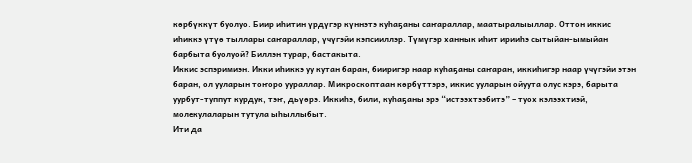көрбүккүт буолуо. Биир иһитин үрдүгэр күннэтэ куһаҕаны саҥараллар, маатыралыыллар. Оттон иккис иһиккэ үтүө тыллары саҥараллар, үчүгэйи кэпсииллэр. Түмүгэр ханнык иһит ирииһэ сытыйан-ымыйан барбыта буолуой? Биллэн турар, бастакыта.
Иккис эспэримиэн. Икки иһиккэ уу кутан баран, бииригэр наар куһаҕаны саҥаран, иккиһигэр наар үчүгэйи этэн баран, ол ууларын тоҥоро уураллар. Микроскоптаан көрбүттэрэ, иккис ууларын ойуута олус кэрэ, барыта уурбут-туппут курдук, тэҥ, дьүөрэ. Иккиһэ, били, куһаҕаны эрэ “истээхтээбитэ” – туох кэлээхтиэй, молекулаларын тутула ыһыллыбыт.
Ити да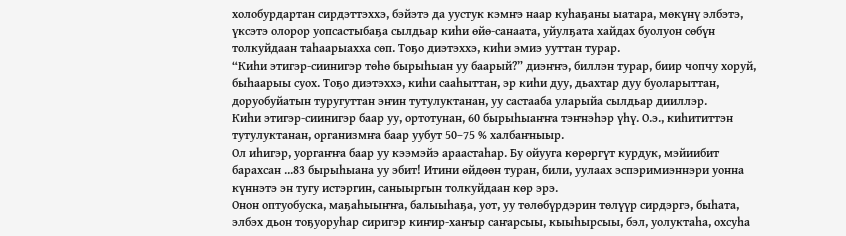холобурдартан сирдэттэххэ, бэйэтэ да уустук кэмҥэ наар куһаҕаны ыатара, мөкүнү элбэтэ, үксэтэ олорор уопсастыбаҕа сылдьар киһи өйө-санаата, уйулҕата хайдах буолуон сөбүн толкуйдаан таһаарыахха сөп. Тоҕо диэтэххэ, киһи эмиэ ууттан турар.
“Киһи этигэр-сиинигэр төһө бырыһыан уу баарый?” диэҥҥэ, биллэн турар, биир чопчу хоруй, быһаарыы суох. Тоҕо диэтэххэ, киһи сааһыттан, эр киһи дуу, дьахтар дуу буоларыттан, доруобуйатын туругуттан эҥин тутулуктанан, уу састааба уларыйа сылдьар дииллэр.
Киһи этигэр-сиинигэр баар уу, ортотунан, 60 бырыһыаҥҥа тэҥнэһэр үһү. О.э., киһититтэн тутулуктанан, организмҥа баар уубут 50–75 % халбаҥныыр.
Ол иһигэр, уоргаҥҥа баар уу кээмэйэ араастаһар. Бу ойууга көрөргүт курдук, мэйиибит барахсан ...83 бырыһыана уу эбит! Итини өйдөөн туран, били, уулаах эспэримиэннэри уонна күннэтэ эн тугу истэргин, саныыргын толкуйдаан көр эрэ.
Онон оптуобуска, маҕаһыыҥҥа, балыыһаҕа, уот, уу төлөбүрдэрин төлүүр сирдэргэ, быһата, элбэх дьон тоҕуоруһар сиригэр киҥир-хаҥыр саҥарсыы, кыыһырсыы, бэл, уолуктаһа, охсуһа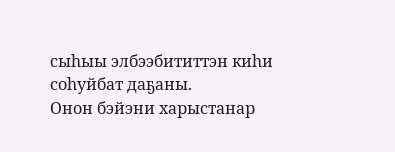сыһыы элбээбититтэн киһи соһуйбат даҕаны.
Онон бэйэни харыстанар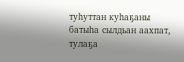туһуттан куһаҕаны батыһа сылдьан аахпат, тулаҕа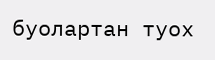буолартан туох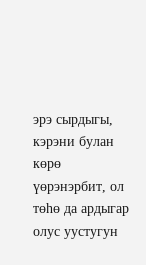эрэ сырдыгы, кэрэни булан көрө үөрэнэрбит, ол төһө да ардыгар олус уустугун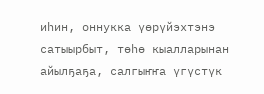иһин, оннукка үөрүйэхтэнэ сатыырбыт, төһө кыалларынан айылҕаҕа, салгыҥҥа үгүстүк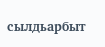сылдьарбыт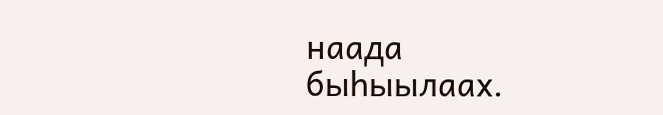наада быһыылаах.